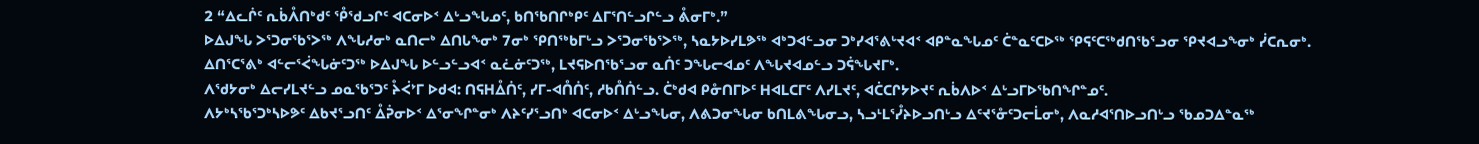2 “ᐃᓚᒌᑦ ᕆᑳᐰᑎᒃᑯᑦ ᕾᖁᓗᒋᑦ ᐊᑕᓂᐅᑉ ᐃᒡᓗᖓᓄᑦ, ᑲᑎᖃᑎᒋᒃᑭᑦ ᐃᒥᕐᑎᓪᓗᒋᓪᓗ ᕔᓂᒥᒃ.”
ᐅᐃᒍᖓ ᐳᕐᑐᓂᖃᕐᐳᖅ ᐱᖓᓱᓂᒃ ᓇᑎᓕᒃ ᐃᑎᒐᖕᓂᒃ 7ᓂᒃ ᕿᑎᖅᑲᒥᒡᓗ ᐳᕐᑐᓂᖃᕐᐳᖅ, ᓴᓇᔭᐅᓯᒪᕗᖅ ᐊᒃᑐᐊᓪᓗᓂ ᑐᒃᓯᐊᕐᕕᒡᔪᐊᑉ ᐊᑭᓐᓇᖓᓄᑦ ᑖᓐᓇᑦᑕᐅᖅ ᕿᕋᑦᑕᖅᑯᑎᖃᕐᓗᓂ ᕿᔪᐊᓗᖕᓂᒃ ᓰᑕᕆᓂᒃ.
ᐃᑎᕐᑕᕐᕕᒃ ᐊᓪᓕᕐᐹᖓᓃᑦᑐᖅ ᐅᐃᒍᖓ ᐅᓪᓗᓪᓗᐊᑉ ᓇᓛᓃᑦᑐᖅ, ᒪᔪᕋᐅᑎᖃᕐᓗᓂ ᓇᑏᑦ ᑐᖓᓕᐊᓄᑦ ᐱᖓᔪᐊᓄᓪᓗ ᑐᕌᖓᔪᒥᒃ.
ᐱᖁᔭᓂᒃ ᐃᓕᓯᒪᔪᓪᓗ ᓄᓇᖃᕐᑐᑦ ᔧᐹᔾᒥ ᐅᑯᐊ: ᑎᕋᕼᐂᑏᑦ, ᓯᒥ-ᐊᑍᑏᑦ, ᓱᑲᑍᑏᓪᓗ. ᑖᒃᑯᐊ ᑭᓁᑎᒥᐅᑦ ᕼᐊᒪᑕᒥᑦ ᐱᓯᒪᔪᑦ, ᐊᑖᑕᒋᔭᐅᔪᑦ ᕆᑳᐱᐅᑉ ᐃᒡᓗᒥᐅᖃᑎᖏᓐᓄᑦ.
ᐱᔭᒃᓴᖃᕐᑐᒃᓴᐅᕗᑦ ᐃᑲᔪᕐᓗᑎᑦ ᐂᕉᓂᐅᑉ ᐃᕐᓂᖏᓐᓂᒃ ᐱᔨᑦᓯᕐᓗᑎᒃ ᐊᑕᓂᐅᑉ ᐃᒡᓗᖓᓂ, ᐱᕕᑐᓂᖓᓂ ᑲᑎᒪᕕᖓᓂᓗ, ᓴᓗᒻᒪᕐᓮᔨᐅᓗᑎᒡᓗ ᐃᑦᔪᕐᓁᑦᑐᓕᒫᓂᒃ, ᐱᓇᓱᐊᕐᑎᐅᓗᑎᒡᓗ ᖃᓄᑐᐃᓐᓇᖅ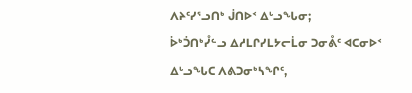ᐱᔨᑦᓯᕐᓗᑎᒃ ᒎᑎᐅᑉ ᐃᒡᓗᖓᓂ;
ᐆᒃᑑᑎᒃᓮᓪᓗ ᐃᓱᒪᒋᓯᒪᔭᓕᒫᓂ ᑐᓂᕔᑦ ᐊᑕᓂᐅᑉ ᐃᒡᓗᖓᑕ ᐱᕕᑐᓂᒃᓴᖏᑦ,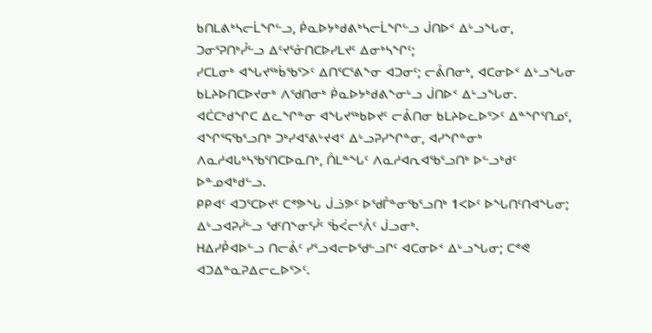ᑲᑎᒪᕕᒃᓴᓕᒫᖏᓪᓗ, ᑮᓇᐅᔭᒃᑯᕕᒃᓴᓕᒫᖏᓪᓗ ᒎᑎᐅᑉ ᐃᒡᓗᖓᓂ, ᑐᓂᕐᕈᑎᒃᓮᓪᓗ ᐃᑦᔪᕐᓁᑎᑕᐅᓯᒪᔪᑦ ᐃᓂᒃᓴᖏᑦ;
ᓯᑕᒪᓂᒃ ᐊᖓᔪᖅᑳᖃᕐᐳᑦ ᐃᑎᕐᑕᕐᕕᖕᓂ ᐊᑐᓂᑦ; ᓕᕔᑎᓂᒃ, ᐊᑕᓂᐅᑉ ᐃᒡᓗᖓᓂ ᑲᒪᔨᐅᑎᑕᐅᔪᓂᒃ ᐱᖁᑎᓂᒃ ᑮᓇᐅᔭᒃᑯᕕᖕᓂᒡᓗ ᒎᑎᐅᑉ ᐃᒡᓗᖓᓂ.
ᐊᑖᑕᒃᑯᖏᑕ ᐃᓚᖏᓐᓂ ᐊᖓᔪᖅᑲᐅᔪᑦ ᓕᕔᑎᓂ ᑲᒪᔨᐅᓚᐅᕐᐳᑦ ᐃᓐᖏᕐᑎᓄᑦ, ᐊᖏᕐᕋᖃᕐᓗᑎᒃ ᑐᒃᓯᐊᕐᕕᒡᔪᐊᑉ ᐃᒡᓗᕈᓯᖏᓐᓂ, ᐊᓯᖏᓐᓂᒃ ᐱᓇᓱᐊᒐᒃᓴᖃᕐᑎᑕᐅᓇᑎᒃ, ᑍᒪᓐᖓᑦ ᐱᓇᓱᐊᕆᐊᖃᕐᓗᑎᒃ ᐅᓪᓗᒃᑯᑦ ᐅᓐᓄᐊᒃᑯᓪᓗ.
ᑭᑭᐊᑦ ᐊᑐᕐᑕᐅᔪᑦ ᑕᕝᕗᖓ ᒎᓘᕗᑦ ᐅᖁᒤᓐᓂᖃᕐᓗᑎᒃ 1ᐸᐅᑦ ᐅᖓᑎᑦᑎᐊᖓᓂ; ᐃᒡᓗᐊᕈᓰᓪᓗ ᖁᑦᑎᖕᓂᕐᓮᑦ ᖄᐹᓕᕐᐰᑦ ᒎᓗᓂᒃ.
ᕼᐃᓯᑬᐊᐅᓪᓗ ᑎᓕᕔᑦ ᓯᕐᓗᐊᓕᐅᖁᓪᓗᒋᑦ ᐊᑕᓂᐅᑉ ᐃᒡᓗᖓᓂ; ᑕᕝᕙ ᐊᑐᐃᓐᓇᕈᐃᓕᓚᐅᕐᐳᑦ.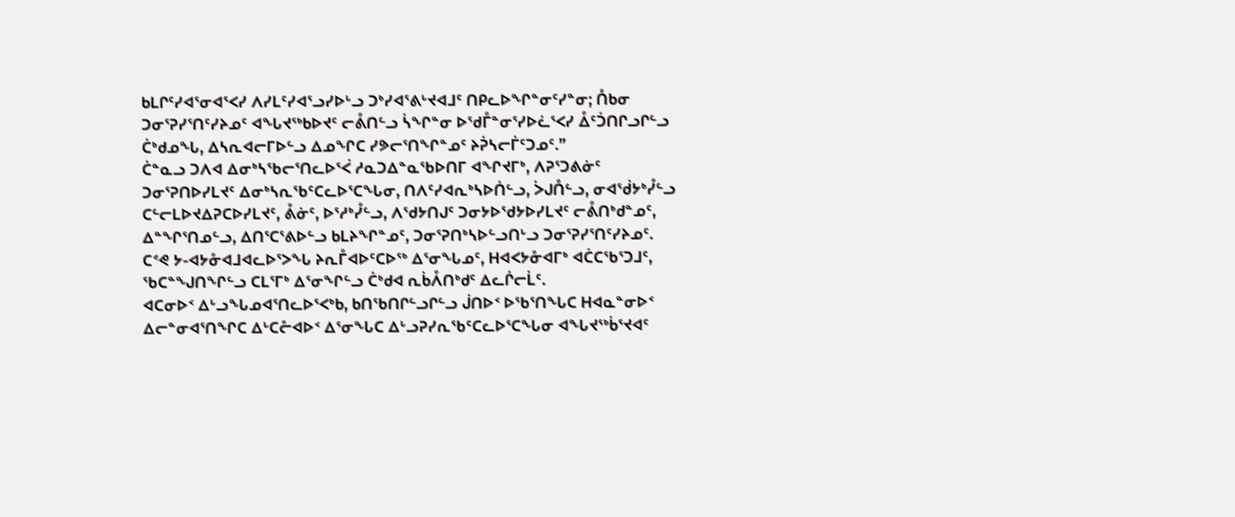ᑲᒪᒋᑦᓯᐊᕐᓂᐊᕐᐸᓯ ᐱᓯᒪᑦᓯᐊᕐᓗᓯᐅᒡᓗ ᑐᒃᓯᐊᕐᕕᒡᔪᐊᒧᑦ ᑎᑭᓚᐅᖏᓐᓂᑦᓯᓐᓂ; ᑍᑲᓂ ᑐᓂᕐᕈᓯᕐᑎᑦᓯᔨᓄᑦ ᐊᖓᔪᖅᑲᐅᔪᑦ ᓕᕔᑎᓪᓗ ᓵᖏᓐᓂ ᐅᖁᒤᓐᓂᕐᓯᐅᓛᕐᐸᓯ ᐂᑦᑑᑎᒋᓗᒋᓪᓗ ᑖᒃᑯᓄᖓ, ᐃᓴᕆᐊᓕᒥᐅᓪᓗ ᐃᓄᖏᑕ ᓯᕗᓕᕐᑎᖏᓐᓄᑦ ᔨᕉᓴᓕᒦᑦᑐᓄᑦ.”
ᑖᓐᓇᓗ ᑐᐱᐊ ᐃᓂᒃᓴᖃᓕᕐᑎᓚᐅᕐᐹ ᓱᓇᑐᐃᓐᓇᖃᐅᑎᒥ ᐊᖏᔪᒥᒃ, ᐱᕈᕐᑐᕕᓃᑦ ᑐᓂᕐᕈᑎᐅᓯᒪᔪᑦ ᐃᓂᒃᓴᕆᖃᑦᑕᓚᐅᕐᑕᖓᓂ, ᑎᐱᑦᓯᐊᕆᒃᓴᐅᑏᓪᓗ, ᐴᒍᑍᓪᓗ, ᓂᐊᖂᔭᒃᓮᓪᓗ ᑕᓪᓕᒪᐅᔪᐃᕈᑕᐅᓯᒪᔪᑦ, ᕔᓃᑦ, ᐅᕐᓱᒃᓮᓪᓗ, ᐱᖁᔭᑎᒍᑦ ᑐᓂᔭᐅᖁᔭᐅᓯᒪᔪᑦ ᓕᕔᑎᒃᑯᓐᓄᑦ, ᐃᓐᖏᕐᑎᓄᓪᓗ, ᐃᑎᕐᑕᕐᕕᐅᓪᓗ ᑲᒪᔨᖏᓐᓄᑦ, ᑐᓂᕐᕈᑎᒃᓴᐅᓪᓗᑎᒡᓗ ᑐᓂᕐᕈᓯᕐᑎᑦᓯᔨᓄᑦ.
ᑕᕝᕙ ᔭ-ᐊᔭᓁᐊᒧᐊᓚᐅᕐᐳᖓ ᔨᕆᒤᐊᐅᑦᑕᐅᖅ ᐃᕐᓂᖓᓄᑦ, ᕼᐊᐸᔭᓁᐊᒥᒃ ᐊᑖᑕᖃᕐᑐᒧᑦ, ᖃᑕᓐᖑᑎᖏᓪᓗ ᑕᒪᕐᒥᒃ ᐃᕐᓂᖏᓪᓗ ᑖᒃᑯᐊ ᕆᑳᐰᑎᒃᑯᑦ ᐃᓚᒌᓕᒫᑦ.
ᐊᑕᓂᐅᑉ ᐃᒡᓗᖓᓄᐊᕐᑎᓚᐅᕐᐸᒃᑲ, ᑲᑎᖃᑎᒋᓪᓗᒋᓪᓗ ᒎᑎᐅᑉ ᐅᖃᕐᑎᖓᑕ ᕼᐊᓇᓐᓂᐅᑉ ᐃᓕᓐᓂᐊᕐᑎᖏᑕ ᐃᒡᑕᓔᐊᐅᑉ ᐃᕐᓂᖓᑕ ᐃᒡᓗᕈᓯᕆᖃᑦᑕᓚᐅᕐᑕᖓᓂ ᐊᖓᔪᖅᑳᕐᔪᐊᑦ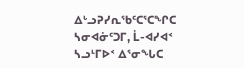ᐃᒡᓗᕈᓯᕆᖃᑦᑕᕐᑕᖏᑕ ᓴᓂᐊᓃᑦᑐᒥ, ᒫ-ᐊᓯᐊᑉ ᓴᓗᒻᒥᐅᑉ ᐃᕐᓂᖓᑕ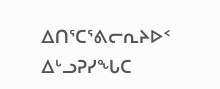ᐃᑎᕐᑕᕐᕕᓕᕆᔨᐅᑉ ᐃᒡᓗᕈᓯᖓᑕ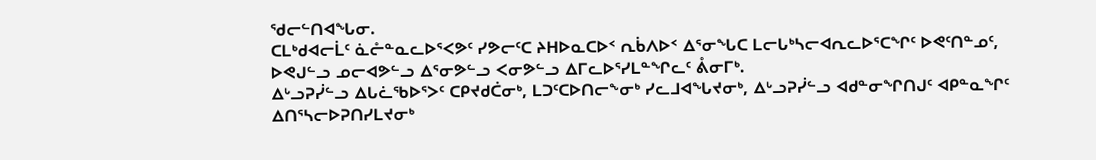ᖁᓕᓪᑎᐊᖓᓂ.
ᑕᒪᒃᑯᐊᓕᒫᑦ ᓈᓔᓐᓇᓚᐅᕐᐸᕗᑦ ᓯᕗᓕᑦᑕ ᔨᕼᐅᓇᑕᐅᑉ ᕆᑳᐱᐅᑉ ᐃᕐᓂᖓᑕ ᒪᓕᒐᒃᓴᓕᐊᕆᓚᐅᕐᑕᖏᑦ ᐅᕙᑦᑎᓐᓄᑦ, ᐅᕙᒍᓪᓗ ᓄᓕᐊᕗᓪᓗ ᐃᕐᓂᕗᓪᓗ ᐸᓂᕗᓪᓗ ᐃᒥᓚᐅᕐᓯᒪᓐᖏᓚᑦ ᕔᓂᒥᒃ.
ᐃᒡᓗᕈᓰᓪᓗ ᐃᒐᓛᖃᐅᕐᐳᑦ ᑕᑭᔪᑯᑖᓂᒃ, ᒪᑐᑦᑕᐅᑎᓕᖕᓂᒃ ᓯᓚᒧᐊᖓᔪᓂᒃ, ᐃᒡᓗᕈᓰᓪᓗ ᐊᑯᓐᓂᖏᑎᒍᑦ ᐊᑭᓐᓇᖏᑦ ᐃᑎᕐᓴᓕᐅᕈᑎᓯᒪᔪᓂᒃ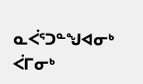ᓇᐹᕐᑐᓐᖑᐊᓂᒃ ᐹᒥᓂᒃ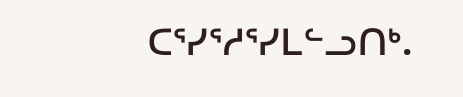ᑕᕐᓯᕐᓱᕐᓯᒪᓪᓗᑎᒃ.